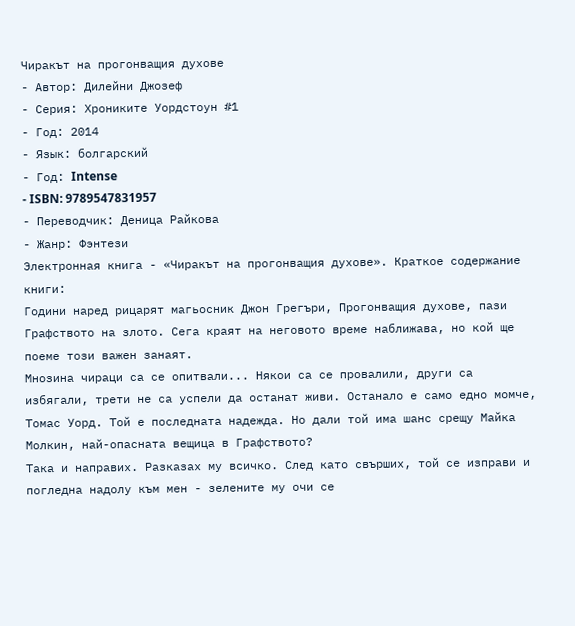Чиракът на прогонващия духове
- Автор: Дилейни Джозеф
- Серия: Хрониките Уордстоун #1
- Год: 2014
- Язык: болгарский
- Год: Intense
- ISBN: 9789547831957
- Переводчик: Деница Райкова
- Жанр: Фэнтези
Электронная книга - «Чиракът на прогонващия духове». Краткое содержание книги:
Години наред рицарят магьосник Джон Грегъри, Прогонващия духове, пази Графството на злото. Сега краят на неговото време наближава, но кой ще поеме този важен занаят.
Мнозина чираци са се опитвали... Някои са се провалили, други са избягали, трети не са успели да останат живи. Останало е само едно момче, Томас Уорд. Той е последната надежда. Но дали той има шанс срещу Майка Молкин, най-опасната вещица в Графството?
Така и направих. Разказах му всичко. След като свърших, той се изправи и погледна надолу към мен - зелените му очи се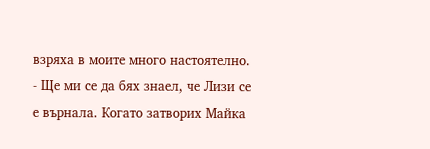взряха в моите много настоятелно.
- Ще ми се да бях знаел, че Лизи се е върнала. Когато затворих Майка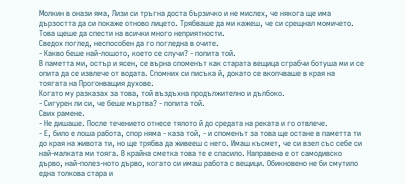Молкин в онази яма, Лизи си тръгна доста бързичко и не мислех, че някога ще има дързостта да си покаже отново лицето. Трябваше да ми кажеш, че си срещнал момичето. Това щеше да спести на всички много неприятности.
Сведох поглед, неспособен да го погледна в очите.
- Какво беше най-лошото, което се случи? - попита той.
В паметта ми, остър и ясен, се върна споменът как старата вещица сграбчи ботуша ми и се опита да се извлече от водата. Спомних си писъка й, докато се вкопчваше в края на тоягата на Прогонващия духове.
Когато му разказах за това, той въздъхна продължително и дълбоко.
- Сигурен ли си, че беше мъртва? - попита той.
Свих рамене.
- Не дишаше. После течението отнесе тялото й до средата на реката и го отвлече.
- Е, било е лоша работа, спор няма - каза той, - и споменът за това ще остане в паметта ти до края на живота ти, но ще трябва да живееш с него. Имаш късмет, че си взел със себе си най-малката ми тояга. В крайна сметка това те е спасило. Направена е от самодивско дърво, най-полез-ното дърво, когато си имаш работа с вещици. Обикновено не би смутило една толкова стара и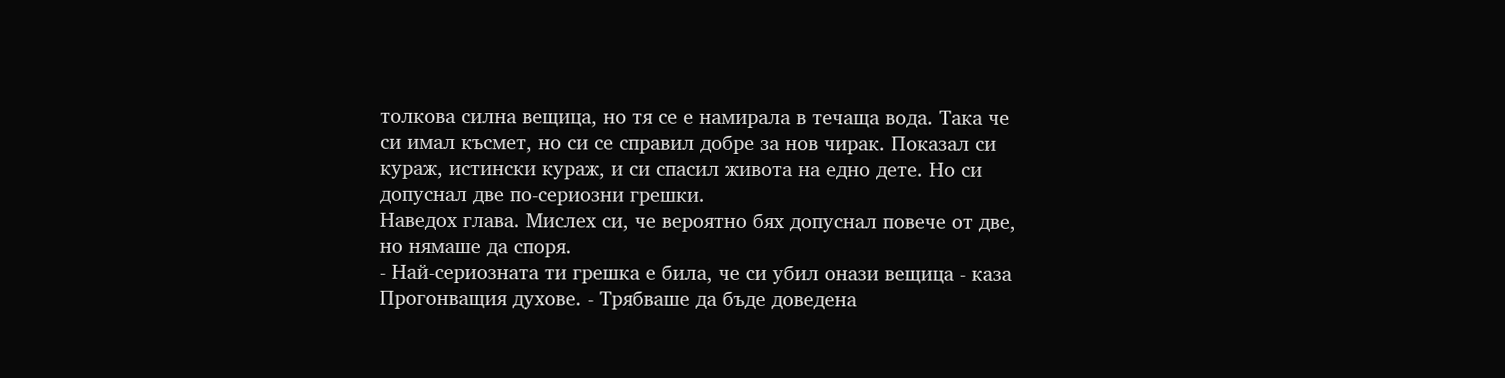толкова силна вещица, но тя се е намирала в течаща вода. Така че си имал късмет, но си се справил добре за нов чирак. Показал си кураж, истински кураж, и си спасил живота на едно дете. Но си допуснал две по-сериозни грешки.
Наведох глава. Мислех си, че вероятно бях допуснал повече от две, но нямаше да споря.
- Най-сериозната ти грешка е била, че си убил онази вещица - каза Прогонващия духове. - Трябваше да бъде доведена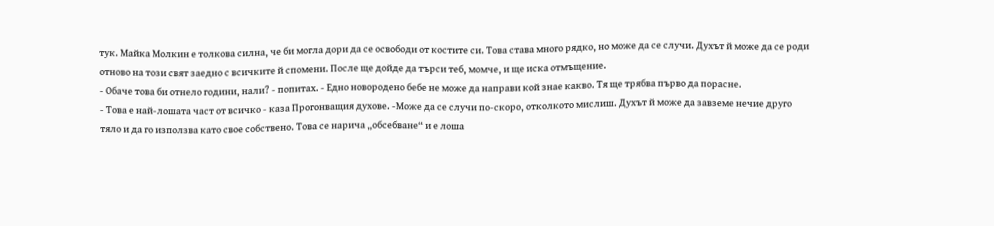тук. Майка Молкин е толкова силна, че би могла дори да се освободи от костите си. Това става много рядко, но може да се случи. Духът й може да се роди отново на този свят заедно с всичките й спомени. После ще дойде да търси теб, момче, и ще иска отмъщение.
- Обаче това би отнело години, нали? - попитах. - Едно новородено бебе не може да направи кой знае какво. Тя ще трябва първо да порасне.
- Това е най-лошата част от всичко - каза Прогонващия духове. -Може да се случи по-скоро, отколкото мислиш. Духът й може да завземе нечие друго тяло и да го използва като свое собствено. Това се нарича „обсебване“ и е лоша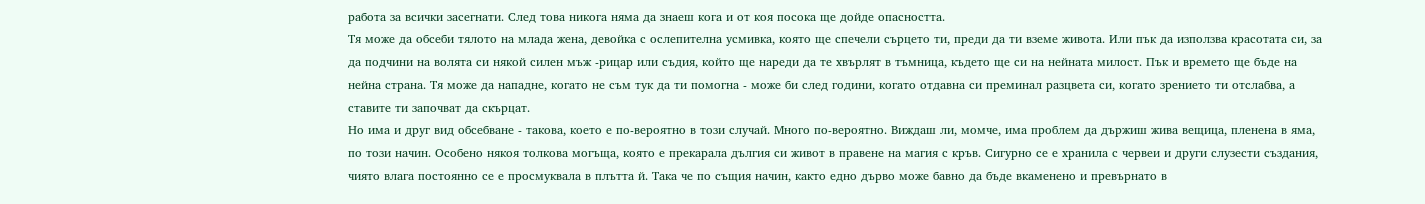работа за всички засегнати. След това никога няма да знаеш кога и от коя посока ще дойде опасността.
Тя може да обсеби тялото на млада жена, девойка с ослепителна усмивка, която ще спечели сърцето ти, преди да ти вземе живота. Или пък да използва красотата си, за да подчини на волята си някой силен мъж -рицар или съдия, който ще нареди да те хвърлят в тъмница, където ще си на нейната милост. Пък и времето ще бъде на нейна страна. Тя може да нападне, когато не съм тук да ти помогна - може би след години, когато отдавна си преминал разцвета си, когато зрението ти отслабва, а ставите ти започват да скърцат.
Но има и друг вид обсебване - такова, което е по-вероятно в този случай. Много по-вероятно. Виждаш ли, момче, има проблем да държиш жива вещица, пленена в яма, по този начин. Особено някоя толкова могъща, която е прекарала дългия си живот в правене на магия с кръв. Сигурно се е хранила с червеи и други слузести създания, чиято влага постоянно се е просмуквала в плътта й. Така че по същия начин, както едно дърво може бавно да бъде вкаменено и превърнато в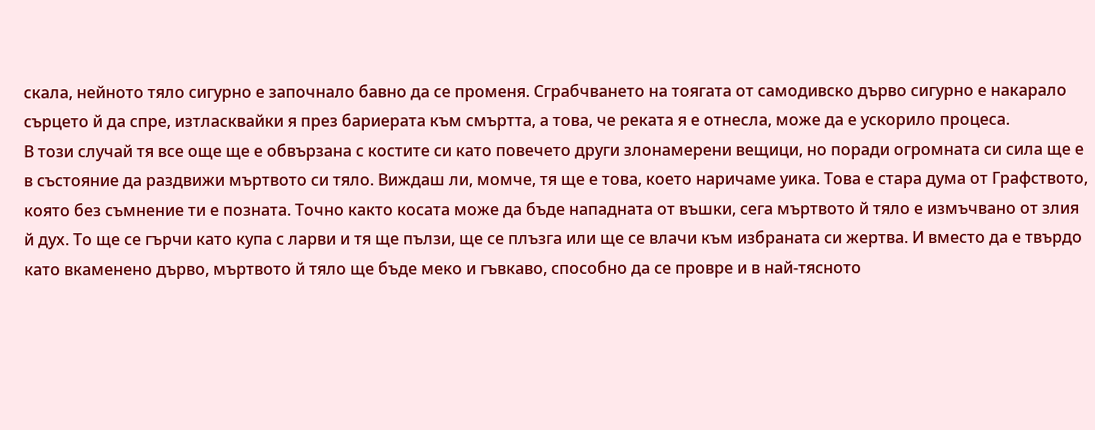скала, нейното тяло сигурно е започнало бавно да се променя. Сграбчването на тоягата от самодивско дърво сигурно е накарало сърцето й да спре, изтласквайки я през бариерата към смъртта, а това, че реката я е отнесла, може да е ускорило процеса.
В този случай тя все още ще е обвързана с костите си като повечето други злонамерени вещици, но поради огромната си сила ще е в състояние да раздвижи мъртвото си тяло. Виждаш ли, момче, тя ще е това, което наричаме уика. Това е стара дума от Графството, която без съмнение ти е позната. Точно както косата може да бъде нападната от въшки, сега мъртвото й тяло е измъчвано от злия й дух. То ще се гърчи като купа с ларви и тя ще пълзи, ще се плъзга или ще се влачи към избраната си жертва. И вместо да е твърдо като вкаменено дърво, мъртвото й тяло ще бъде меко и гъвкаво, способно да се провре и в най-тясното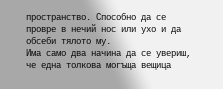пространство. Способно да се провре в нечий нос или ухо и да обсеби тялото му.
Има само два начина да се увериш, че една толкова могъща вещица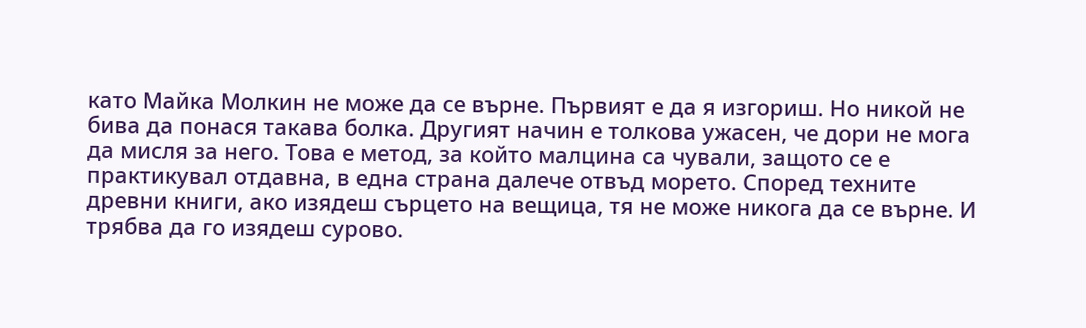като Майка Молкин не може да се върне. Първият е да я изгориш. Но никой не бива да понася такава болка. Другият начин е толкова ужасен, че дори не мога да мисля за него. Това е метод, за който малцина са чували, защото се е практикувал отдавна, в една страна далече отвъд морето. Според техните древни книги, ако изядеш сърцето на вещица, тя не може никога да се върне. И трябва да го изядеш сурово.